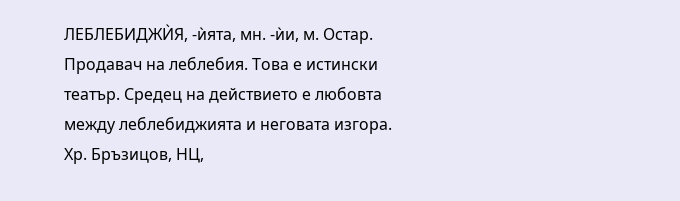ЛЕБЛЕБИДЖЍЯ, -ѝята, мн. -ѝи, м. Остар. Продавач на леблебия. Това е истински театър. Средец на действието е любовта между леблебиджията и неговата изгора. Хр. Бръзицов, НЦ,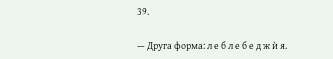39.

— Друга форма: л е б л е б е д ж ѝ я.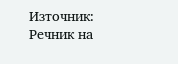Източник: Речник на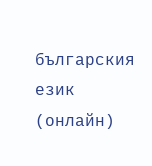българския език (онлайн)